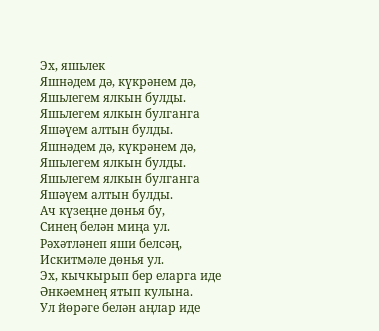Эх, яшьлек
Яшнәдем дә, күкрәнем дә,
Яшьлегем ялкын булды.
Яшьлегем ялкын булганга
Яшәүем алтын булды.
Яшнәдем дә, күкрәнем дә,
Яшьлегем ялкын булды.
Яшьлегем ялкын булганга
Яшәүем алтын булды.
Ач күзеңне дөнья бу,
Синең белән миңа ул.
Рәхәтләнеп яши белсәң,
Искитмәле дөнья ул.
Эх, кычкырып бер еларга иде
Әнкәемнең ятып кулына.
Ул йөрәге белән аңлар иде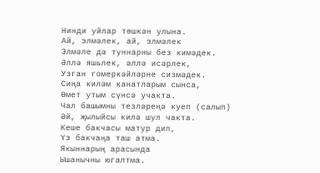Нинди уйлар төшкән улына.
Ай, элмәлек, ай, элмәлек
Элмәле дә туннарны без кимәдек.
Әллә яшьлек, әллә исәрлек,
Узган гомеркәйләрне сизмәдек.
Сиңа киләм канатларым сынса,
Өмет утым сүнсә учакта.
Чал башымны тезләреңә куеп (салып)
Әй, җылыйсы килә шул чакта.
Кеше бакчасы матур дип,
Үз бакчаңа таш атма.
Якыннарың арасында
Ышанычны югалтма.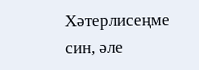Хәтерлисеңме син, әле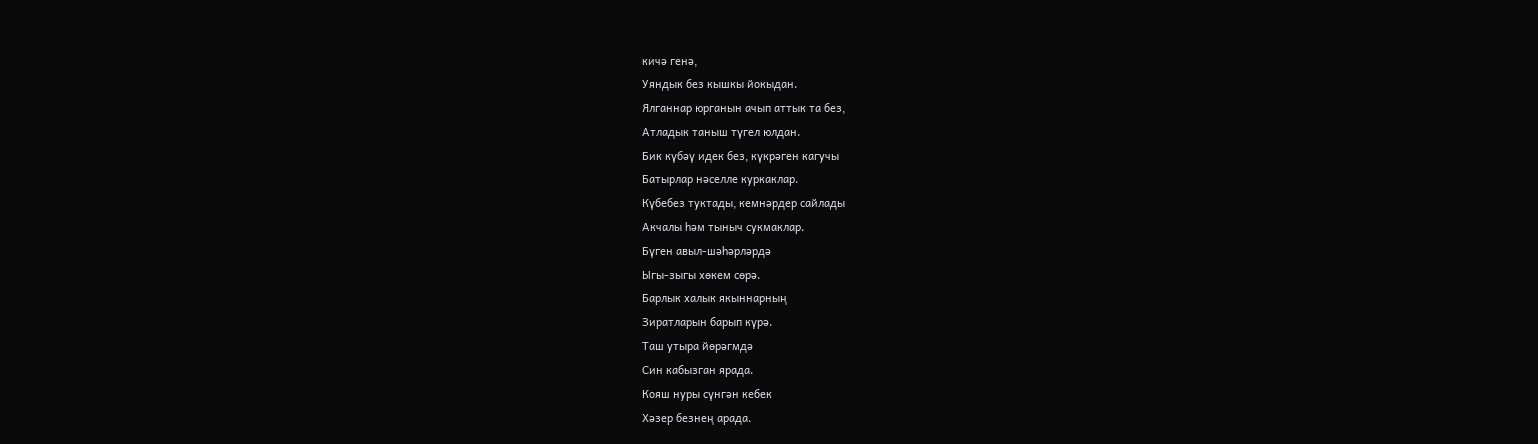кичә генә,
Уяндык без кышкы йокыдан.
Ялганнар юрганын ачып аттык та без,
Атладык таныш түгел юлдан.
Бик күбәү идек без, күкрәген кагучы
Батырлар нәселле куркаклар.
Күбебез туктады, кемнәрдер сайлады
Акчалы һәм тыныч сукмаклар.
Бүген авыл-шәһәрләрдә
Ыгы-зыгы хөкем сөрә.
Барлык халык якыннарның
Зиратларын барып күрә.
Таш утыра йөрәгмдә
Син кабызган ярада.
Кояш нуры сүнгән кебек
Хәзер безнең арада.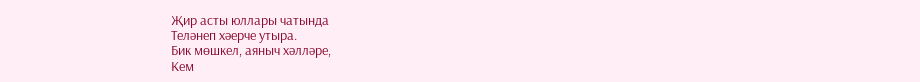Җир асты юллары чатында
Теләнеп хәерче утыра.
Бик мөшкел, аяныч хәлләре,
Кем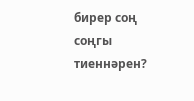бирер соң соңгы тиеннәрен?